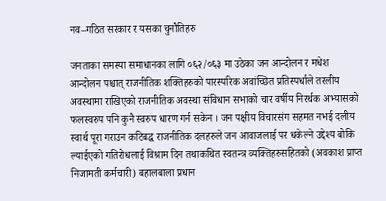नव–गठित सरकार र यसका चुनौतिहरु

जनताका समस्या समाधानका लागि ०६२/०६३ मा उठेका जन आन्दोलन र मधेश आन्दोलन पश्चात् राजनीतिक शक्तिहरुको पारस्परिक अवांच्छित प्रतिस्पर्धाले तरलीय अवस्थामा राखिएको राजनीतिक अवस्था संविधान सभाको चार वर्षीय निरर्थक अभ्यासको फलस्वरुप पनि कुनै स्वरुप धारण गर्न सकेन । जन पक्षीय विचारसंग सहमत नभई दलीय स्वार्थ पूरा गराउन कटिबद्ध राजनीतिक दलहरुले जन आवाजलाई पर धकेल्ने उद्देश्य बोकि ल्याईएको गतिरोधलाई विश्राम दिन तथाकथित स्वतन्त्र व्यक्तिहरुसहितको (अवकाश प्राप्त निजामती कर्मचारी) बहालबाला प्रधान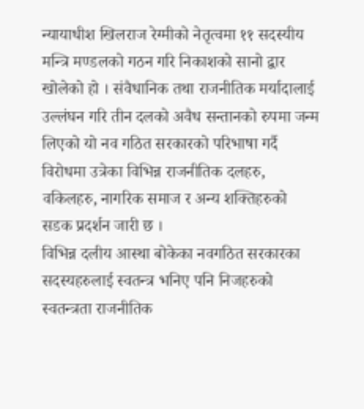न्यायाधीश खिलराज रेग्मीको नेतृत्वमा ११ सदस्यीय मन्त्रि मण्डलको गठन गरि निकाशको सानो द्वार खोलेको हो । संवैधानिक तथा राजनीतिक मर्यादालाई उल्लंघन गरि तीन दलको अवैध सन्तानको रुपमा जन्म लिएको यो नव गठित सरकारको परिभाषा गर्दै विरोधमा उत्रेका विभिन्न राजनीतिक दलहरु, वकिलहरु, नागरिक समाज र अन्य शक्तिहरुको सडक प्रदर्शन जारी छ ।
विभिन्न दलीय आस्था बोकेका नवगठित सरकारका सदस्यहरुलाई स्वतन्त्र भनिए पनि निजहरुको स्वतन्त्रता राजनीतिक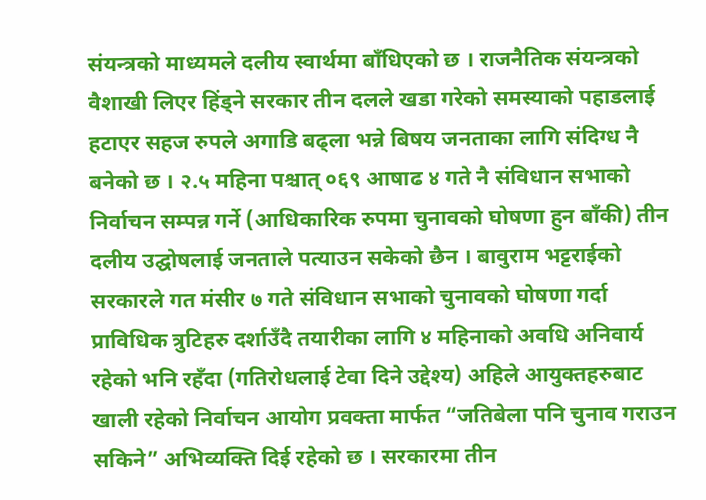संयन्त्रको माध्यमले दलीय स्वार्थमा बाँधिएको छ । राजनैतिक संयन्त्रको वैशाखी लिएर हिंड्ने सरकार तीन दलले खडा गरेको समस्याको पहाडलाई हटाएर सहज रुपले अगाडि बढ्ला भन्ने बिषय जनताका लागि संदिग्ध नै बनेको छ । २.५ महिना पश्चात् ०६९ आषाढ ४ गते नै संविधान सभाको निर्वाचन सम्पन्न गर्ने (आधिकारिक रुपमा चुनावको घोषणा हुन बाँकी) तीन दलीय उद्घोषलाई जनताले पत्याउन सकेको छैन । बावुराम भट्टराईको सरकारले गत मंसीर ७ गते संविधान सभाको चुनावको घोषणा गर्दा प्राविधिक त्रुटिहरु दर्शाउँदै तयारीका लागि ४ महिनाको अवधि अनिवार्य रहेको भनि रहँदा (गतिरोधलाई टेवा दिने उद्देश्य) अहिले आयुक्तहरुबाट खाली रहेको निर्वाचन आयोग प्रवक्ता मार्फत “जतिबेला पनि चुनाव गराउन सकिने” अभिव्यक्ति दिई रहेको छ । सरकारमा तीन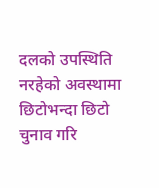दलको उपस्थिति नरहेको अवस्थामा छिटोभन्दा छिटो चुनाव गरि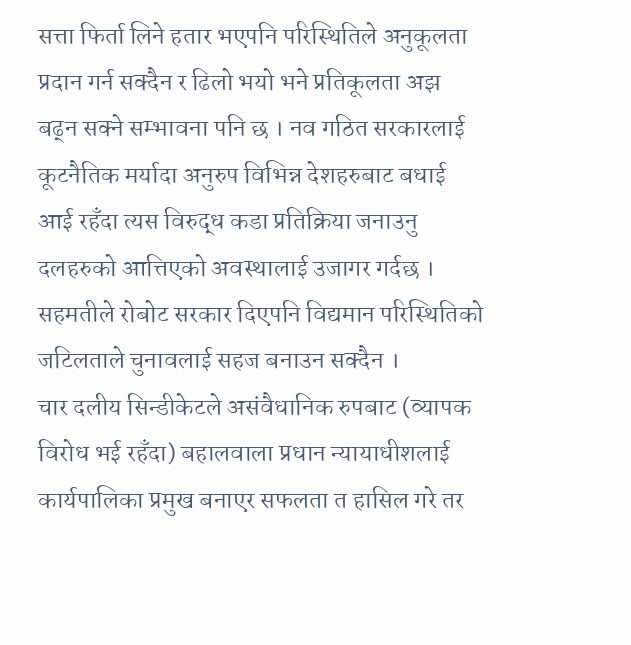सत्ता फिर्ता लिने हतार भएपनि परिस्थितिले अनुकूलता प्रदान गर्न सक्दैन र ढिलो भयो भने प्रतिकूलता अझ बढ्न सक्ने सम्भावना पनि छ । नव गठित सरकारलाई कूटनैतिक मर्यादा अनुरुप विभिन्न देशहरुबाट बधाई आई रहँदा त्यस विरुद्ध कडा प्रतिक्रिया जनाउनु दलहरुको आत्तिएको अवस्थालाई उजागर गर्दछ । सहमतीले रोबोट सरकार दिएपनि विद्यमान परिस्थितिको जटिलताले चुनावलाई सहज बनाउन सक्दैन ।
चार दलीय सिन्डीकेटले असंवैधानिक रुपबाट (व्यापक विरोध भई रहँदा) बहालवाला प्रधान न्यायाधीशलाई कार्यपालिका प्रमुख बनाएर सफलता त हासिल गरे तर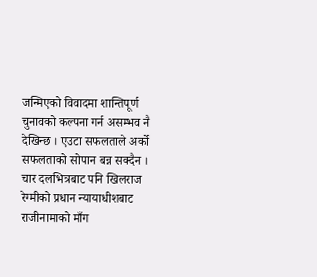जन्मिएको विवादमा शान्तिपूर्ण चुनावको कल्पना गर्न असम्भव नै देखिन्छ । एउटा सफलताले अर्को सफलताको सोपान बन्न सक्दैन । चार दलभित्रबाट पनि खिलराज रेग्मीको प्रधान न्यायाधीशबाट राजीनामाको माँग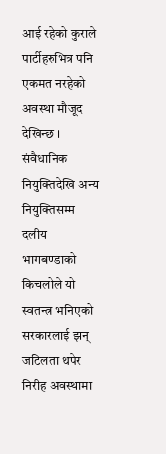आई रहेको कुराले पार्टीहरुभित्र पनि एकमत नरहेको अवस्था मौजूद देखिन्छ । संवैधानिक नियुक्तिदेखि अन्य नियुक्तिसम्म दलीय भागबण्डाको किचलोले यो स्वतन्त्र भनिएको सरकारलाई झन् जटिलता थपेर निरीह अवस्थामा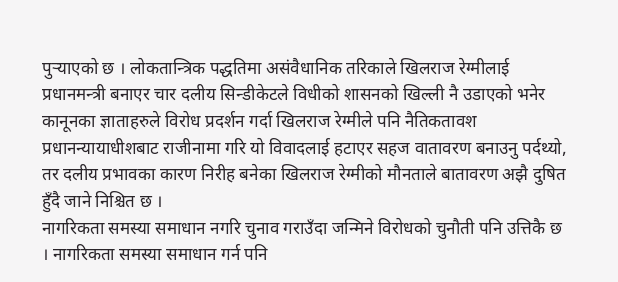पुर्‍याएको छ । लोकतान्त्रिक पद्धतिमा असंवैधानिक तरिकाले खिलराज रेग्मीलाई प्रधानमन्त्री बनाएर चार दलीय सिन्डीकेटले विधीको शासनको खिल्ली नै उडाएको भनेर कानूनका ज्ञाताहरुले विरोध प्रदर्शन गर्दा खिलराज रेग्मीले पनि नैतिकतावश प्रधानन्यायाधीशबाट राजीनामा गरि यो विवादलाई हटाएर सहज वातावरण बनाउनु पर्दथ्यो, तर दलीय प्रभावका कारण निरीह बनेका खिलराज रेग्मीको मौनताले बातावरण अझै दुषित हुँदै जाने निश्चित छ ।
नागरिकता समस्या समाधान नगरि चुनाव गराउँदा जन्मिने विरोधको चुनौती पनि उत्तिकै छ । नागरिकता समस्या समाधान गर्न पनि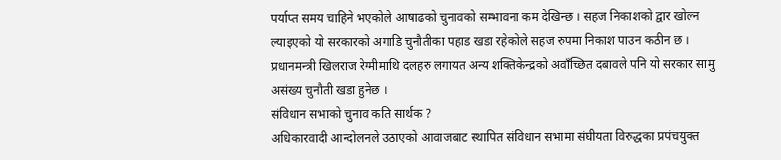पर्याप्त समय चाहिने भएकोले आषाढको चुनावको सम्भावना कम देखिन्छ । सहज निकाशको द्वार खोल्न ल्याइएको यो सरकारको अगाडि चुनौतीका पहाड खडा रहेकोले सहज रुपमा निकाश पाउन कठीन छ । प्रधानमन्त्री खिलराज रेग्मीमाथि दलहरु लगायत अन्य शक्तिकेन्द्रको अवाँच्छित दबावले पनि यो सरकार सामु असंख्य चुनौती खडा हुनेछ ।
संविधान सभाको चुनाव कति सार्थक ?
अधिकारवादी आन्दोलनले उठाएको आवाजबाट स्थापित संविधान सभामा संघीयता विरुद्धका प्रपंचयुक्त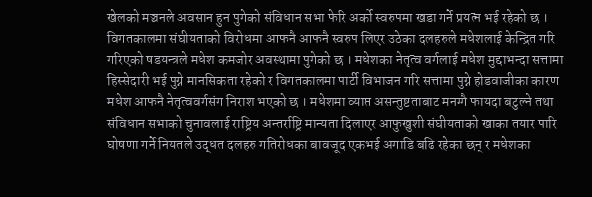खेलको मञ्चनले अवसान हुन पुगेको संविधान सभा फेरि अर्को स्वरुपमा खडा गर्ने प्रयत्न भई रहेको छ । विगतकालमा संघीयताको विरोधमा आफनै आफनै स्वरुप लिएर उठेका दलहरुले मधेशलाई केन्द्रित गरि गरिएको षडयन्त्रले मधेश कमजोर अवस्थामा पुगेको छ । मधेशका नेतृत्व वर्गलाई मधेश मुद्दाभन्दा सत्तामा हिस्सेदारी भई पुग्ने मानसिकता रहेको र विगतकालमा पार्टी विभाजन गरि सत्तामा पुग्ने होडवाजीका कारण मधेश आफनै नेतृत्ववर्गसंग निराश भएको छ । मधेशमा व्याप्त असन्तुष्टताबाट मनग्गै फायदा बटुल्ने तथा संविधान सभाको चुनावलाई राष्ट्रिय अन्तर्राष्ट्रि मान्यता दिलाएर आफुखुशी संघीयताको खाका तयार पारि घोषणा गर्ने नियतले उद्धत दलहरु गतिरोधका बावजूद एकभई अगाडि बढि रहेका छन् र मधेशका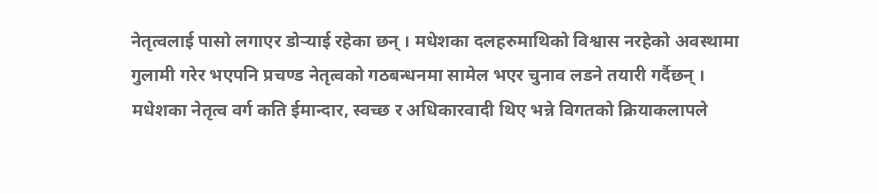नेतृत्वलाई पासो लगाएर डोर्‍याई रहेका छन् । मधेशका दलहरुमाथिको विश्वास नरहेको अवस्थामा गुलामी गरेर भएपनि प्रचण्ड नेतृत्वको गठबन्धनमा सामेल भएर चुनाव लडने तयारी गर्दैछन् ।
मधेशका नेतृत्व वर्ग कति ईमान्दार, स्वच्छ र अधिकारवादी थिए भन्ने विगतको क्रियाकलापले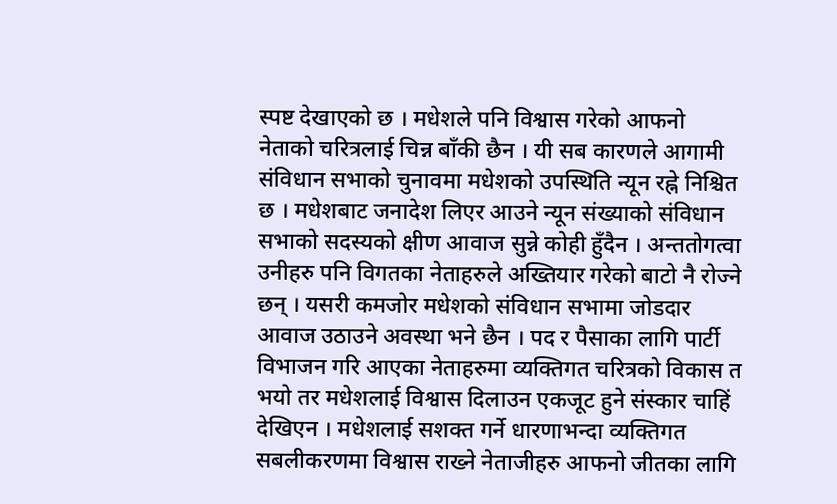स्पष्ट देखाएको छ । मधेशले पनि विश्वास गरेको आफनो नेताको चरित्रलाई चिन्न बाँकी छैन । यी सब कारणले आगामी संविधान सभाको चुनावमा मधेशको उपस्थिति न्यून रह्ने निश्चित छ । मधेशबाट जनादेश लिएर आउने न्यून संख्याको संविधान सभाको सदस्यको क्षीण आवाज सुन्ने कोही हुँदैन । अन्ततोगत्वा उनीहरु पनि विगतका नेताहरुले अख्तियार गरेको बाटो नै रोज्ने छन् । यसरी कमजोर मधेशको संविधान सभामा जोडदार आवाज उठाउने अवस्था भने छैन । पद र पैसाका लागि पार्टी विभाजन गरि आएका नेताहरुमा व्यक्तिगत चरित्रको विकास त भयो तर मधेशलाई विश्वास दिलाउन एकजूट हुने संस्कार चाहिं देखिएन । मधेशलाई सशक्त गर्ने धारणाभन्दा व्यक्तिगत सबलीकरणमा विश्वास राख्ने नेताजीहरु आफनो जीतका लागि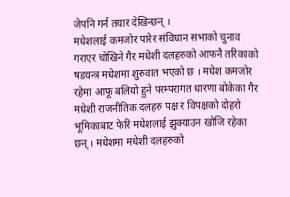जेपनि गर्न तयार देखिन्छन् ।
मधेशलाई कमजोर पारेर संविधान सभाको चुनाव गराएर चोखिने गैर मधेशी दलहरुको आफनै तरिकाको षडयन्त्र मधेशमा शुरुवात भएको छ । मधेश कमजोर रहेमा आफू बलियो हुने परम्परागत धारणा बोकेका गैर मधेशी राजनीतिक दलहरु पक्ष र विपक्षको दोहरो भूमिकाबाट फेरि मधेशलाई झुक्याउन खोजि रहेका छन् । मधेशमा मधेशी दलहरुको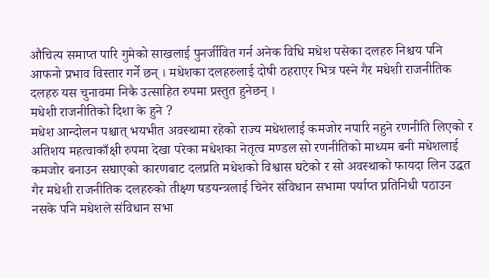औचित्य समाप्त पारि गुमेको साखलाई पुनर्जीवित गर्न अनेक विधि मधेश पसेका दलहरु निश्चय पनि आफनो प्रभाव विस्तार गर्ने छन् । मधेशका दलहरुलाई दोषी ठहराएर भित्र पस्ने गैर मधेशी राजनीतिक दलहरु यस चुनावमा निकै उत्साहित रुपमा प्रस्तुत हुनेछन् ।
मधेशी राजनीतिको दिशा के हुने ?
मधेश आन्दोलन पश्चात् भयभीत अवस्थामा रहेको राज्य मधेशलाई कमजोर नपारि नहुने रणनीति लिएको र अतिशय महत्वाकाँक्षी रुपमा देखा परेका मधेशका नेतृत्व मण्डल सो रणनीतिको माध्यम बनी मधेशलाई कमजोर बनाउन सघाएको कारणबाट दलप्रति मधेशको विश्वास घटेको र सो अवस्थाको फायदा लिन उद्धत गैर मधेशी राजनीतिक दलहरुको तीक्ष्ण षडयन्त्रलाई चिनेर संविधान सभामा पर्याप्त प्रतिनिधी पठाउन नसके पनि मधेशले संविधान सभा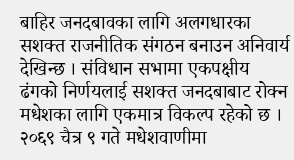बाहिर जनदबावका लागि अलगधारका सशक्त राजनीतिक संगठन बनाउन अनिवार्य देखिन्छ । संविधान सभामा एकपक्षीय ढंगको निर्णयलाई सशक्त जनदबाबाट रोक्न मधेशका लागि एकमात्र विकल्प रहेको छ ।
२०६९ चैत्र ९ गते मधेशवाणीमा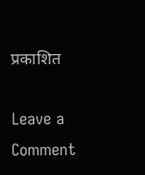प्रकाशित

Leave a Comment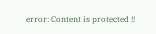error: Content is protected !!